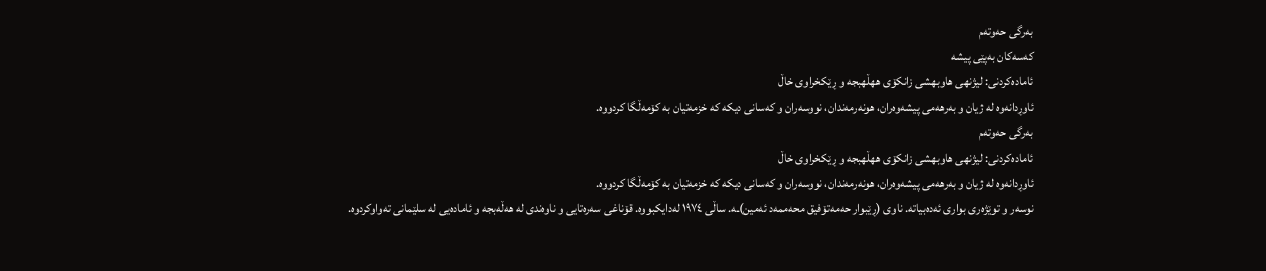بەرگی حەوتەم
کەسەکان بەپێی پیشە
ئامادەکردنی: لیژنهی هاوبهشی زانكۆی ههڵهبجه و ڕێكخراوی خاڵ
ئاوڕدانەوە لە ژیان و بەرهەمی پیشەوەران، هونەرمەندان، نووسەران و کەسانی دیکە کە خزمەتیان بە کۆمەڵگا کردووە.
بەرگی حەوتەم
ئامادەکردنی: لیژنهی هاوبهشی زانكۆی ههڵهبجه و ڕێكخراوی خاڵ
ئاوڕدانەوە لە ژیان و بەرهەمی پیشەوەران، هونەرمەندان، نووسەران و کەسانی دیکە کە خزمەتیان بە کۆمەڵگا کردووە.
نوسەر و توێژەری بواری ئەدەبیاتە. ناوی (ڕێبوار حەمەتۆفیق محەممەد ئەمین)ـە. ساڵی ١٩٧٤ لەدایکبووە. قۆناغی سەرەتایی و ناوەندی لە هەڵەبجە و ئامادەیی لە سلێمانی تەواوکردوە.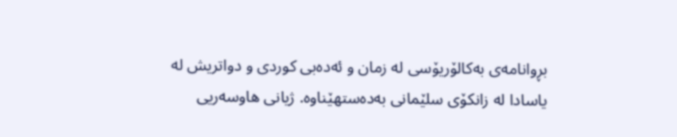بڕوانامەی بەکالۆریۆسی لە زمان و ئەدەبی کوردی و دواتریش لە یاسادا لە زانکۆی سلێمانی بەدەستهێناوە. ژیانی هاوسەریی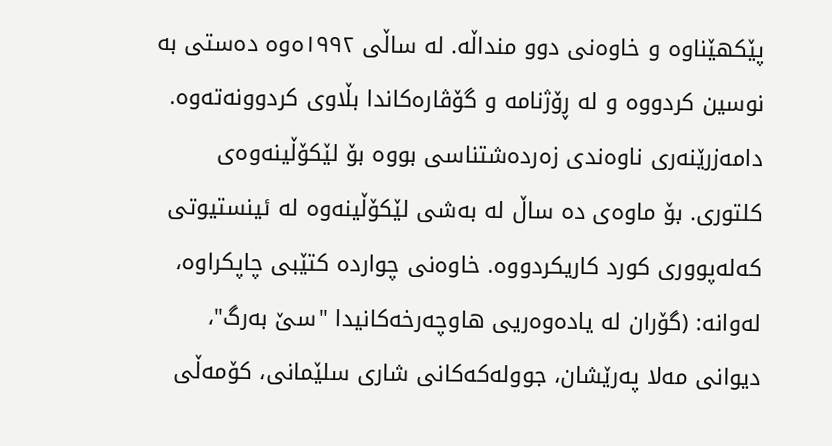پێکهێناوە و خاوەنی دوو منداڵە. لە ساڵی ١٩٩٢ەوە دەستی بە نوسین کردووە و لە ڕۆژنامە و گۆڤارەکاندا بڵاوی کردوونەتەوە. دامەزرێنەری ناوەندی زەردەشتناسی بووە بۆ لێکۆڵینەوەی کلتوری. بۆ ماوەی دە ساڵ لە بەشی لێکۆڵینەوە لە ئینستیوتی کەلەپووری کورد کاریکردووە. خاوەنی چواردە کتێبی چاپکراوە، لەوانه: (گۆران لە یادەوەریی هاوچەرخەکانیدا "سێ بەرگ"، دیوانی مەلا پەرێشان، جوولەکەکانی شاری سلێمانی، کۆمەڵی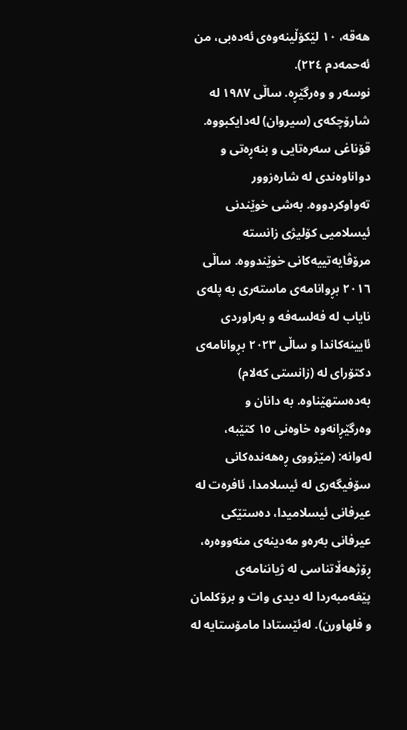هەقە، ١٠ لێکۆڵینەوەی ئەدەبی، من ئەحمەدم ٢٢٤).
نوسەر و وەرگێڕە. ساڵی ١٩٨٧ لە شارۆچکەی (سیروان) لەدایکبووە. قۆناغی سەرەتایی و بنەڕەتی و دواناوەندی لە شارەزوور تەواوکردووە. بەشی خوێندنی ئیسلامیی کۆلیژی زانستە مرۆڤایەتییەکانی خوێندووە. ساڵی ٢٠١٦ بڕوانامەی ماستەری بە پلەی نایاب لە فەلسەفە و بەراوردی ئایینەکاندا و ساڵی ٢٠٢٣ بڕوانامەی دکتۆرای لە (زانستی کەلام) بەدەستهێناوە. بە دانان و وەرگێڕانەوە خاوەنی ١٥ کتێبە، لەوانه: (مێژووى ڕەهەندەکانی سۆفیگەرى لە ئیسلامدا، ئافرەت لە عیرفانی ئیسلامیدا، دەستێکی عیرفانی بەرەو مەدینەى منەووەرە، ڕۆژهەڵاتناسی لە ژیاننامەى پێغەمبەردا لە دیدی وات و برۆکلمان و فلهاورن). لەئێستادا مامۆستایە لە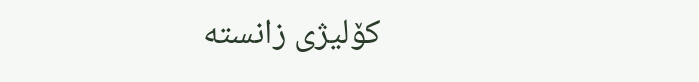کۆلیژی زانستە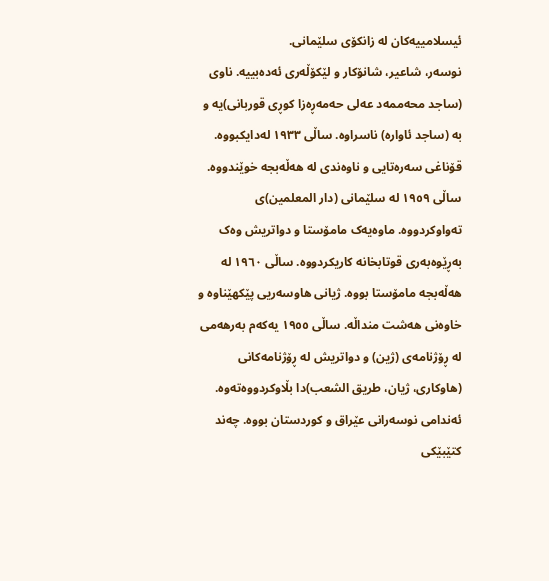ئیسلامییەکان لە زانکۆی سلێمانی.
نوسەر، شاعير، شانۆکار و لێکۆڵەری ئەدەبییە. ناوی (ساجد محەممەد عەلی حەمەڕەزا کوڕی قوربانی)یە و بە (ساجد ئاوارە) ناسراوە. ساڵی ١٩٣٣ لەدایکبووه. قۆناغی سەرەتایی و ناوەندی لە هەڵەبجە خوێندووە. ساڵی ١٩٥٩ لە سلێمانی (دار المعلمین)ی تەواوکردووە. ماوەیەک مامۆستا و دواتریش وەک بەڕێوەبەری قوتابخانە کاریکردووە. ساڵی ١٩٦٠ لە هەڵەبجە مامۆستا بووە. ژیانی هاوسەریی پێکهێناوە و خاوەنی هەشت منداڵە. ساڵی ١٩٥٥ یەکەم بەرهەمی لە ڕۆژنامەی (ژین) و دواتریش لە ڕۆژنامەکانی (هاوکاری، ژیان، طريق الشعب)دا بڵاوکردووەتەوە. ئەندامی نوسەرانی عێراق و کوردستان بووە. چەند کتێبێکی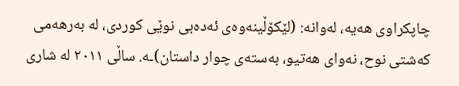چاپکراوی هەیە، لەوانه: (لێکۆڵینەوەی ئەدەبی نوێی کوردی، لە بەرهەمی کەشتی نوح، نەوای ھەتیو، بەستەی چوار داستان)ـە. ساڵی ٢٠١١ لە شاری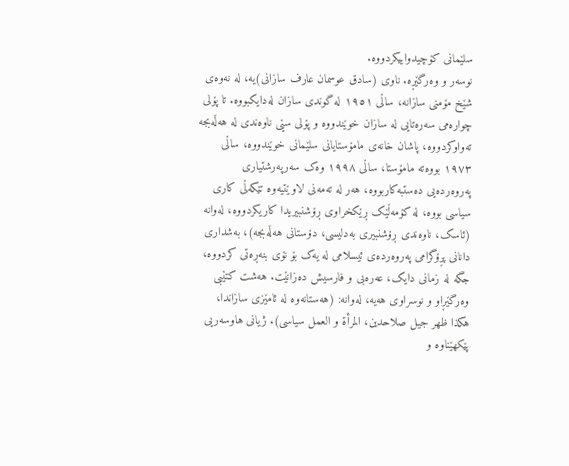سلێمانی کۆچیدواییکردووە.
نوسەر و وەرگێڕە. ناوی (سادق عوسمان عارف سازانی)یە، لە نەوەی شێخ مۆمنی سازانە، ساڵی ١٩٥١ لە گوندی سازان لەدایکبووە. تا پۆلی چوارەمی سەرەتایی لە سازان خوێندووە و پۆلی سێی ناوەندی لە هەڵەبجە تەواوکردووە، پاشان خانەی مامۆستایانی سلێمانی خوێندووە، ساڵی ١٩٧٣ بووەتە مامۆستا، ساڵی ١٩٩٨ وەک سەرپەرشتیاری پەروەردەیی دەستبەکاربووە، هەر لە تەمەنی لاوێتیەوە تێکەڵی کاری سیاسی بووە، لە کۆمەڵێک ڕێکخراوی ڕۆشنبیریدا کاریکردووە، لەوانە (ئاسک، ناوەندی ڕۆشنبیری بەدلیسی، دۆستانی هەڵەبجە)، بەشداری دانانی پڕۆگرامی پەروەردەی ئیسلامی لە یەک بۆ نۆی بنەڕەتی کردووە، جگە لە زمانی دایک، عەرەبی و فارسیش دەزانێت. هەشت کتێبی وەرگێڕاو و نوسراوی هەیە، لەوانە: (هەستانەوە لە ئامێزی سازاندا، هکذا ظهر جيل صلاحدين، المرأة و العمل سياسى). ژیانی هاوسەریی پێکهێناوە و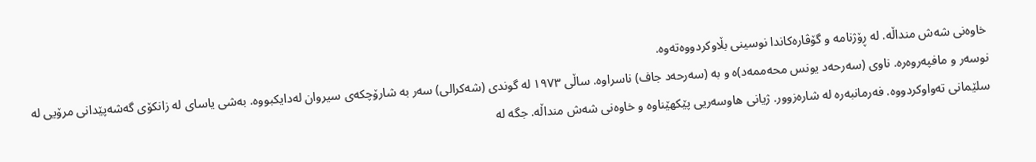خاوەنی شەش منداڵە. لە ڕۆژنامە و گۆڤارەکاندا نوسینی بڵاوکردووەتەوە.
نوسەر و مافپەروەرە. ناوی (سەرحەد یونس محەممەد)ە و بە (سەرحەد جاف) ناسراوە. ساڵی ١٩٧٣ لە گوندی (شەکرالی) سەر بە شارۆچکەی سیروان لەدایکبووە. بەشی یاسای لە زانکۆى گەشەپێدانى مرۆیى لە سلێمانی تەواوکردووە. فەرمانبەرە لە شارەزوور. ژیانی هاوسەریی پێکهێناوە و خاوەنی شەش منداڵە. جگە لە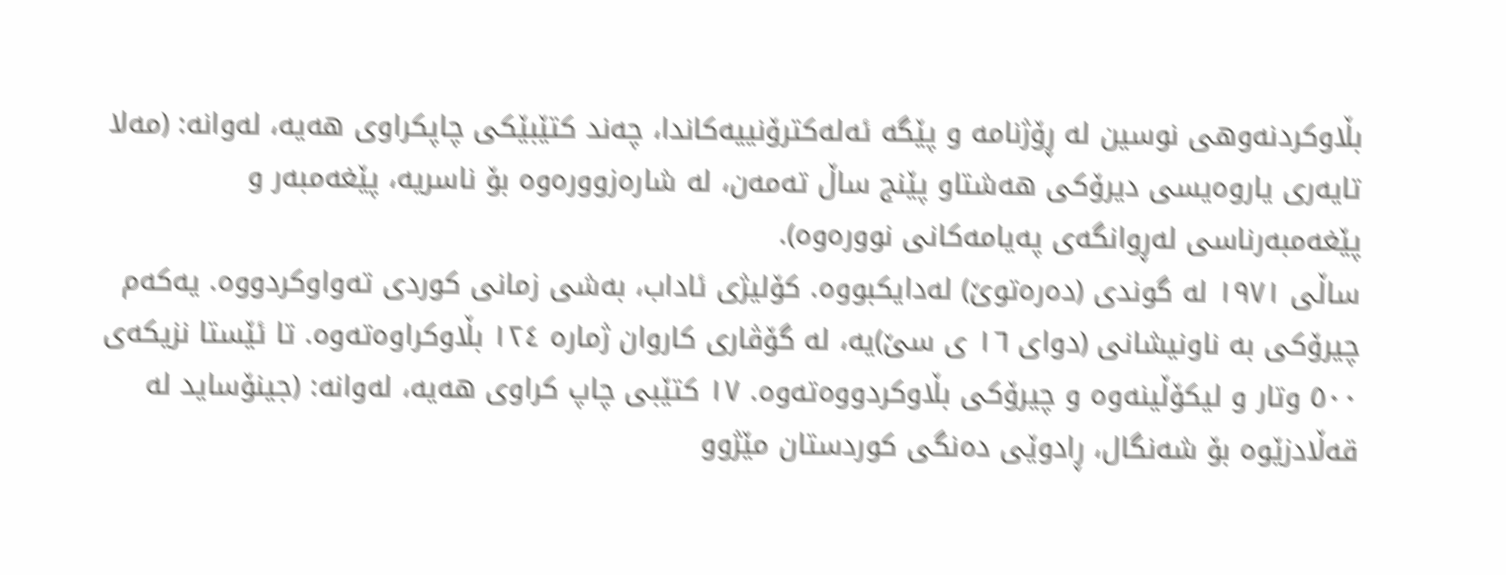بڵاوکردنەوهی نوسین لە ڕۆژنامە و پێگە ئەلەکترۆنییەکاندا، چەند کتێبێکى چاپکراوی هەیە، لەوانە: (مەلا تایەری یاروەیسی دیرۆکی هەشتاو پێنج ساڵ تەمەن، لە شارەزوورەوە بۆ ناسریە، پێغەمبەر و پێغەمبەرناسی لەڕوانگەی پەیامەکانی نوورەوە).
ساڵی ١٩٧١ لە گوندی (دەرەتوێ) لەدایکبووە. کۆلیژی ئاداب، بەشی زمانی کوردی تەواوکردووە. یەکەم چیرۆکی بە ناونیشانی (دوای ١٦ ی سێ)یە، لە گۆڤاری کاروان ژمارە ١٢٤ بڵاوکراوەتەوە. تا ئێستا نزیکەی ٥٠٠ وتار و لیکۆڵینەوە و چیرۆکی بڵاوکردووەتەوە. ١٧ کتێبی چاپ کراوی هەیە، لەوانه: (جینۆساید لە قەڵادزێوە بۆ شەنگال، ڕادوێی دەنگی کوردستان مێژوو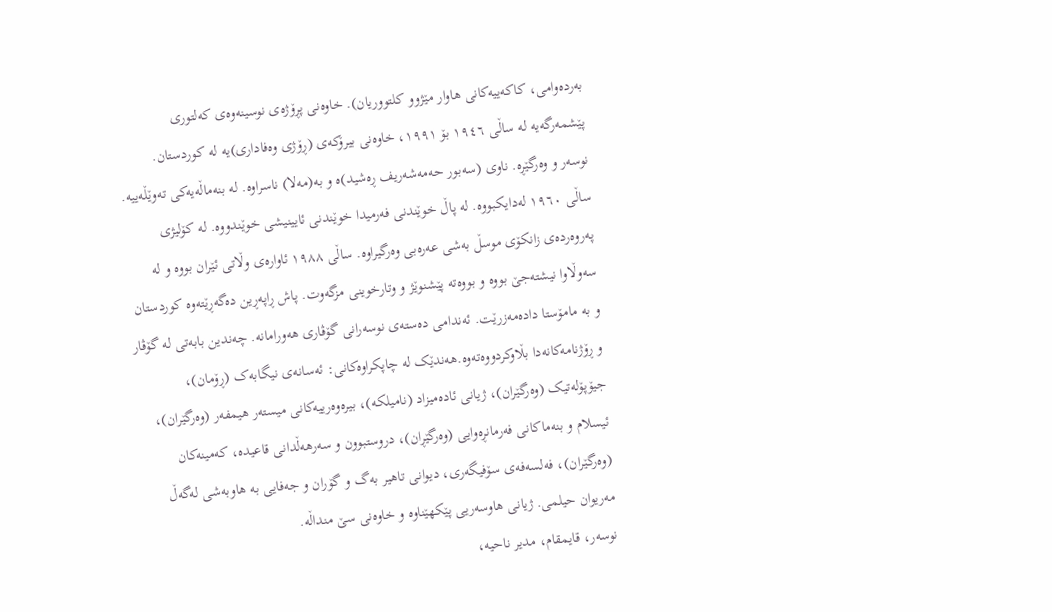بەردەوامی، کاکەییەکانی هاوار مێژوو کلتووریان). خاوەنی پڕۆژەی نوسینەوەی کەلتوری پێشمەرگەیە لە ساڵی ١٩٤٦ بۆ ١٩٩١، خاوەنی بیرۆکەی (ڕۆژی وەفاداری)یە لە کوردستان.
نوسەر و وەرگێڕە. ناوی (سەبور حەمەشەریف ڕەشید)ە و بە(مەلا) ناسراوە. لە بنەماڵەیەکی تەوێڵەییە. ساڵی ١٩٦٠ لەدایکبووە. لە پاڵ خوێندنی فەرمیدا خوێندنی ئایینیشی خوێندووە. لە کۆلیژی پەروەردەی زانکۆی موسڵ بەشی عەرەبی وەرگیراوە. ساڵی ١٩٨٨ ئاوارەی وڵاتی ئێران بووه و لە سەوڵاوا نیشتەجێ بووە و بووەتە پێشنوێژ و وتارخوینی مزگەوت. پاش ڕاپەڕین دەگەڕێتەوە کوردستان و بە مامۆستا دادەمەزرێت. ئەندامی دەستەی نوسەرانی گۆڤاری هەورامانە. چەندین بابەتی لە گۆڤار و ڕۆژنامەکانەدا بڵاوکردووەتەوە.هەندێک لە چاپکراوەکانی: ئەسانەی نیگابەک (ڕۆمان)، جیۆپۆلەتیک (وەرگێران)، ژیانی ئادەمیزاد (نامیلکە)، بیرەوەرییەکانی میستەر هیمفەر (وەرگێران)، ئیسلام و بنەماکانی فەرمانڕەوایی (وەرگێڕان)، دروستبوون و سەرهەڵدانی قاعیدە، کەمینەکان (وەرگێران)، فەلسەفەی سۆفیگەری، دیوانی تاهیر بەگ و گۆران و جەفایی بە هاوبەشی لەگەڵ مەریوان حیلمی. ژیانی هاوسەریی پێکهێناوە و خاوەنی سێ منداڵە.
نوسەر، قایمقام، مدیر ناحیە،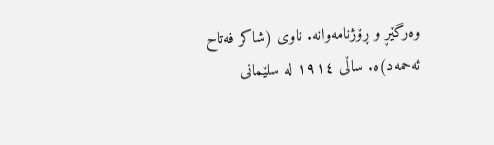وەرگێڕ و ڕۆژنامەوانە. ناوی (شاکر فەتاح ئەحمەد)ە. ساڵی ١٩١٤ لە سلێمانی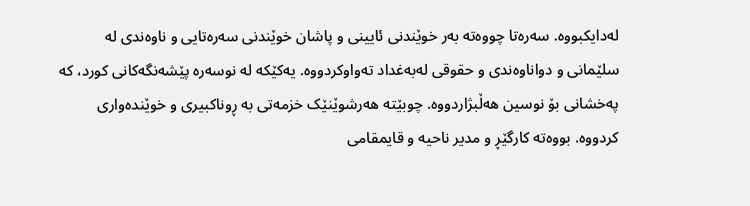لەدایکبووە. سەرەتا چووەتە بەر خوێندنی ئایینی و پاشان خوێندنی سەرەتایی و ناوەندی لە سلێمانی و دواناوەندی و حقوقی لەبەغداد تەواوکردووە. یەکێکە لە نوسەرە پێشەنگەکانی کورد، کە پەخشانی بۆ نوسین هەڵبژاردووە. چوبێتە هەرشوێنێک خزمەتی بە ڕوناکبیری و خوێندەواری کردووە. بووەتە کارگێڕ و مدیر ناحیە و قایمقامی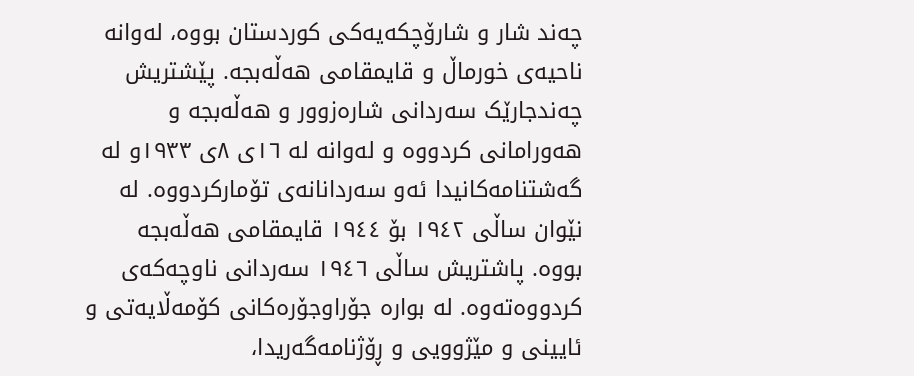چەند شار و شارۆچکەیەکی کوردستان بووە، لەوانە ناحیەی خورماڵ و قایمقامی هەڵەبجە. پێشتریش چەندجارێک سەردانی شارەزوور و هەڵەبجە و هەورامانی کردووە و لەوانە لە ١٦ى ٨ى ١٩٣٣و لە گەشتنامەکانیدا ئەو سەردانانەی تۆمارکردووە. لە نێوان ساڵی ١٩٤٢ بۆ ١٩٤٤ قایمقامی هەڵەبجە بووە. پاشتریش ساڵی ١٩٤٦ سەردانی ناوچەکەی کردووەتەوە. لە بوارە جۆراوجۆرەکانی کۆمەڵایەتی و ئایینی و مێژوویی و ڕۆژنامەگەریدا،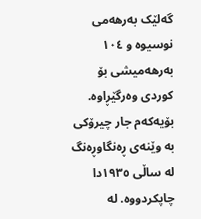گەلێک بەرهەمی نوسیوە و ١٠٤ بەرهەمیشی بۆ کوردی وەرگێڕاوە. بۆیەکەم جار چیرۆکی بە وێنەی ڕەنگاوڕەنگ لە ساڵی ١٩٣٥دا چاپکردووە. لە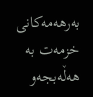بەرهەمەکانی خزمەت بە هەڵەبجەو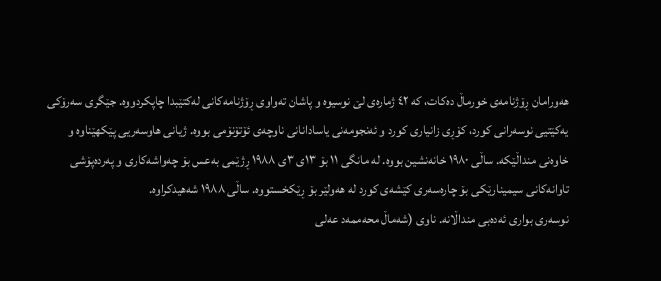هەورامان ڕۆژنامەی خورماڵ دەکات، کە ٤٢ ژمارەی لێ نوسیوە و پاشان تەواوی ڕۆژنامەکانی لەکتێبدا چاپکردووە. جێگری سەرۆکی یەکێتیی نوسەرانی کورد، کۆڕی زانیاری کورد و ئەنجومەنی یاسادانانی ناوچەی ئۆتۆنۆمی بووە. ژیانی هاوسەریی پێکهێناوە و خاوەنی منداڵێکە. ساڵی ١٩٨٠ خانەنشین بووە. لە مانگی ١١ بۆ ١٣ى ٣ى ١٩٨٨ ڕژێمی بەعس بۆ چەواشەکاری و پەردەپۆشی تاوانەکانی سیمینارێکی بۆ چارەسەری کێشەی کورد لە هەولێر بۆ ڕێکخستووە. ساڵی ١٩٨٨ شەهیدکراوە.
نوسەرى بوارى ئەدەبى منداڵانە. ناوی (شەماڵ محەممەد عەلی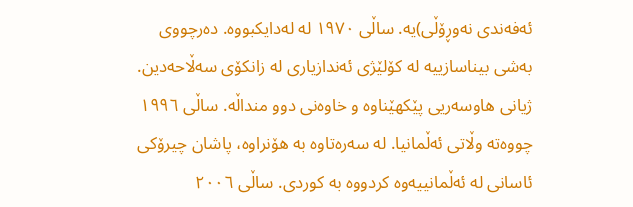ئەفەندی نەوڕۆڵی)یە. ساڵی ١٩٧٠ لە لەدایکبووە. دەرچووی بەشی بیناسازییە لە کۆلێژى ئەندازیارى لە زانکۆى سەڵاحەدین. ژیانی هاوسەریی پێکهێناوە و خاوەنی دوو منداڵه. ساڵى ١٩٩٦ چووەتە وڵاتى ئەڵمانیا. لە سەرەتاوە بە هۆنراوە، پاشان چیرۆکی ئاسانى لە ئەڵمانییەوە کردووە بە کوردى. ساڵی ٢٠٠٦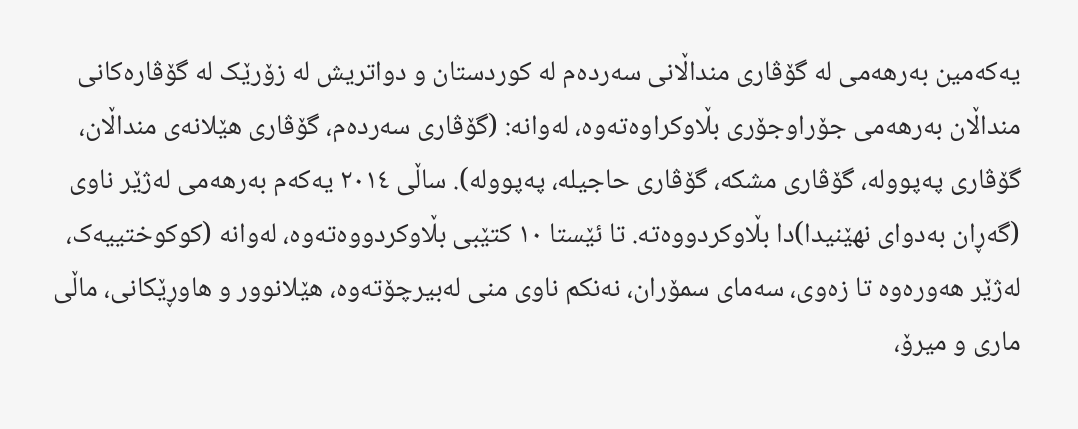یەکەمین بەرهەمی لە گۆڤاری منداڵانی سەردەم لە کوردستان و دواتریش لە زۆرێک لە گۆڤارەکانی منداڵان بەرهەمی جۆراوجۆرى بڵاوکراوەتەوە، لەوانە: (گۆڤاری سەردەم، گۆڤاری هێلانەی منداڵان، گۆڤاری پەپوولە، گۆڤاری مشکە، گۆڤاری حاجیلە، پەپوولە). ساڵی ٢٠١٤ یەکەم بەرهەمى لەژێر ناوی (گەڕان بەدوای نهێنیدا)دا بڵاوکردووەتە. تا ئێستا ١٠ کتێبی بڵاوکردووەتەوە، لەوانە (کوکوختییەک، لەژێر هەورەوە تا زەوی، سەمای سمۆران، نەنکم ناوی منی لەبیرچۆتەوە، هێلانوور و هاوڕێکانی، ماڵی ماری و میرۆ،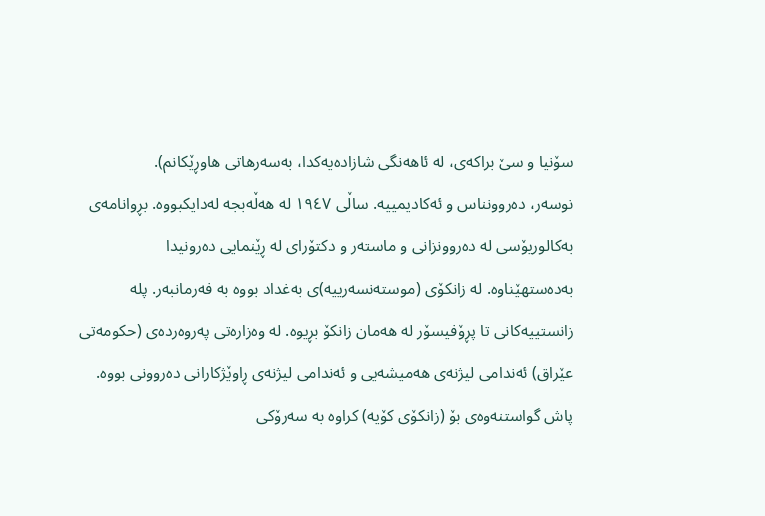سۆنیا و سێ براکەی، لە ئاهەنگی شازادەیەکدا، بەسەرهاتی هاوڕێکانم).
نوسەر، دەروونناس و ئەکادیمییە. ساڵى ١٩٤٧ لە هەڵەبجە لەدایکبووە. بڕوانامەی بەکالوريۆسى لە دەروونزانی و ماستەر و دکتۆراى لە ڕێنمايى دەرونیدا بەدەستهێناوە. لە زانکۆى (موستەنسەرییە)ى بەغداد بووە بە فەرمانبەر. پلە زانستيیەکانى تا پڕۆفيسۆر لە هەمان زانکۆ بڕیوە. لە وەزارەتى پەروەردەى (حکومەتى عێراق) ئەندامى لیژنەى هەميشەيى و ئەندامى ليژنەى ڕاوێژکارانى دەروونى بووە. پاش گواستنەوەى بۆ (زانکۆى کۆيە) کراوە بە سەرۆکى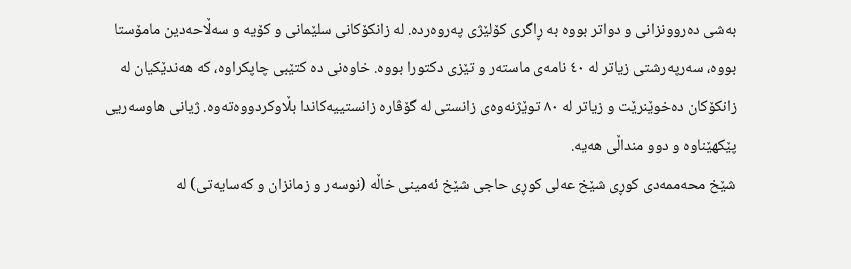بەشى دەروونزانى و دواتر بووە بە ڕاگرى کۆلێژى پەروەردە. لە زانکۆکانى سلێمانى و کۆيە و سەڵاحەدين مامۆستا بووە، سەرپەرشتی زياتر لە ٤٠ نامەى ماستەر و تێزى دکتورا بووه. خاوەنى دە کتێبی چاپکراوە، که هەندێکيان له زانکۆکان دەخوێنرێت و زياتر لە ٨٠ توێژنەوەى زانستى لە گۆڤارە زانستيیەکاندا بڵاوکردووەتەوە. ژیانی هاوسەریی پێکهێناوە و دوو منداڵی هەیە.
شێخ محەممەدی کوڕی شێخ عەلی کوڕی حاجی شێخ ئەمینی خاڵە (نوسەر و زمانزان و کەسایەتی) لە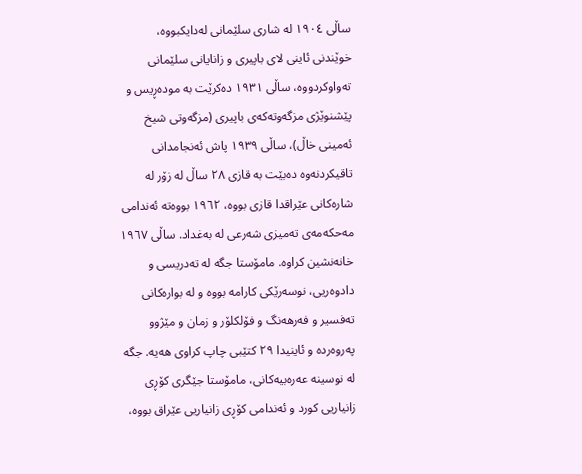ساڵی ١٩٠٤ لە شاری سلێمانی لەدایکبووە، خوێندنی ئاینی لای باپیری و زانایانی سلێمانی تەواوکردووە، ساڵی ١٩٣١ دەکرێت بە مودەڕیس و پێشنوێژی مزگەوتەکەی باپیری (مزگەوتی شیخ ئەمینی خاڵ)، ساڵی ١٩٣٩ پاش ئەنجامدانی تاقیکردنەوە دەبێت بە قازی ٢٨ ساڵ لە زۆر لە شارەکانی عێراقدا قازی بووە، ١٩٦٢ بووەتە ئەندامی مەحکەمەی تەمیزی شەرعی لە بەغداد. ساڵی ١٩٦٧ خانەنشین کراوە. مامۆستا جگە لە تەدریسی و دادوەریی، نوسەرێکی کارامە بووە و لە بوارەکانی تەفسیر و فەرهەنگ و فۆلکلۆر و زمان و مێژوو پەروەردە و ئاینیدا ٢٩ کتێبی چاپ کراوی هەیە. جگە لە نوسینە عەرەبیەکانی، مامۆستا جێگری کۆڕی زانیاریی کورد و ئەندامی کۆڕی زانیاریی عێراق بووە،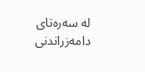لە سەرەتای دامەزراندنی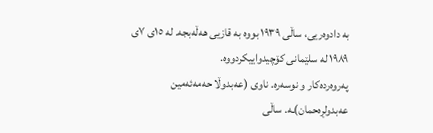بە دادوەریی، ساڵی ١٩٣٩ بووە بە قازیی هەڵەبجە. لە ١٥ی ٧ی ١٩٨٩ لە سلێمانی کۆچیدواییکردووە.
پەروەردەکار و نوسەرە. ناوی (عەبدوڵا حەمەئەمین عەبدولڕەحمان)ـە. ساڵی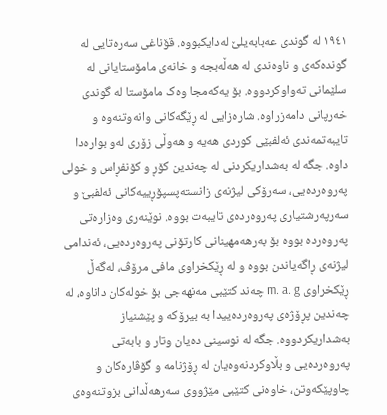١٩٤١ لە گوندی عەبابەیلێ لەدایکبووە. قۆناغی سەرەتایی لە گوندەکەی و ناوەندی لە هەڵەبجە و خانەی مامۆستایانی لە سلێمانی تەواوکردووە. بۆ یەکەمجا وەک مامۆستا لە گوندی خەرپانی دامەزراوە. شارەزایی لە ڕێگەکانی وانەوتنەوە و تایبەتمەندی ئەلفبێی کوردی هەیە و هەوڵی زۆری لەو بوارەدا داوە. جگە لە بەشداریکردنی لە چەندین کۆڕ و کۆنفڕاس و خولی پەروەردەیی، سەرۆکی لیژنەی زانستەپسپۆڕییەکانی ئەلفبێ و سەرپەرشتیاری پەروەردەی تایبەت بووە. نوێنەری وەزارەتی پەروەردە بووە بۆ بەرهەمهینانی کارتۆنی پەروەردەیی، ئەندامی لیژنەی ڕاگەیاندن بووە و لە ڕێکخراوی مافی مرۆڤ، لەگەڵ ڕێکخراوی m. a. g چەند کتێبی مەنهەجی بۆ خولەکان داناوە، لە چەندین پڕۆژەی پەروەردەییدا بە بیرۆکە و پێشنیاز بەشداریکردووە. جگە لە نوسینی دەیان وتار و بابەتی پەروەردەیی و بڵاوکردنەوەیان لە ڕۆژنامە و گۆڤارەکان و چاوپێکەوتن، خاوەنی کتێبی مێژووی سەرهەڵدانی بزوتنەوەی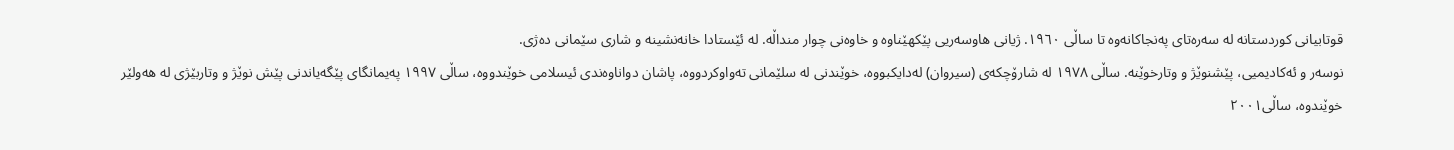قوتابیانی کوردستانە لە سەرەتای پەنجاکانەوە تا ساڵی ١٩٦٠. ژیانی هاوسەریی پێکهێناوە و خاوەنی چوار منداڵە. لە ئێستادا خانەنشینە و شاری سێمانی دەژی.
نوسەر و ئەکادیمیی، پێشنوێژ و وتارخوێنە. ساڵی ١٩٧٨ لە شارۆچکەی (سیروان) لەدایکبووە، خوێندنی لە سلێمانی تەواوکردووە، پاشان دواناوەندی ئیسلامی خوێندووە، ساڵی ١٩٩٧ پەیمانگای پێگەیاندنی پێش نوێژ و وتاربێژی لە هەولێر خوێندوە، ساڵی٢٠٠١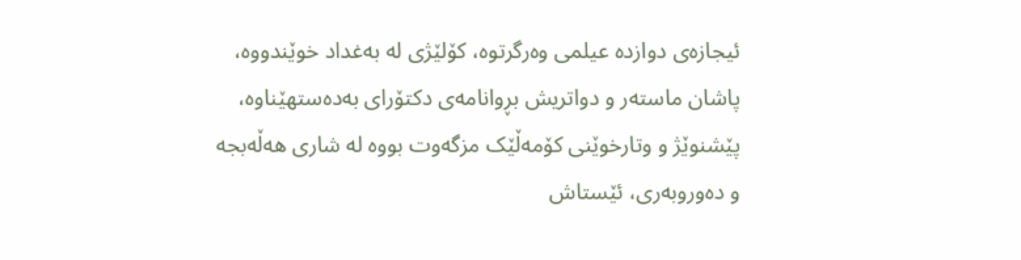ئیجازەی دوازدە عیلمی وەرگرتوە، کۆلێژی لە بەغداد خوێندووە، پاشان ماستەر و دواتریش بڕوانامەی دکتۆرای بەدەستهێناوە، پێشنوێژ و وتارخوێنی کۆمەڵێک مزگەوت بووە لە شاری هەڵەبجە و دەوروبەری، ئێستاش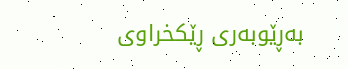بەڕێوبەری ڕێکخراوی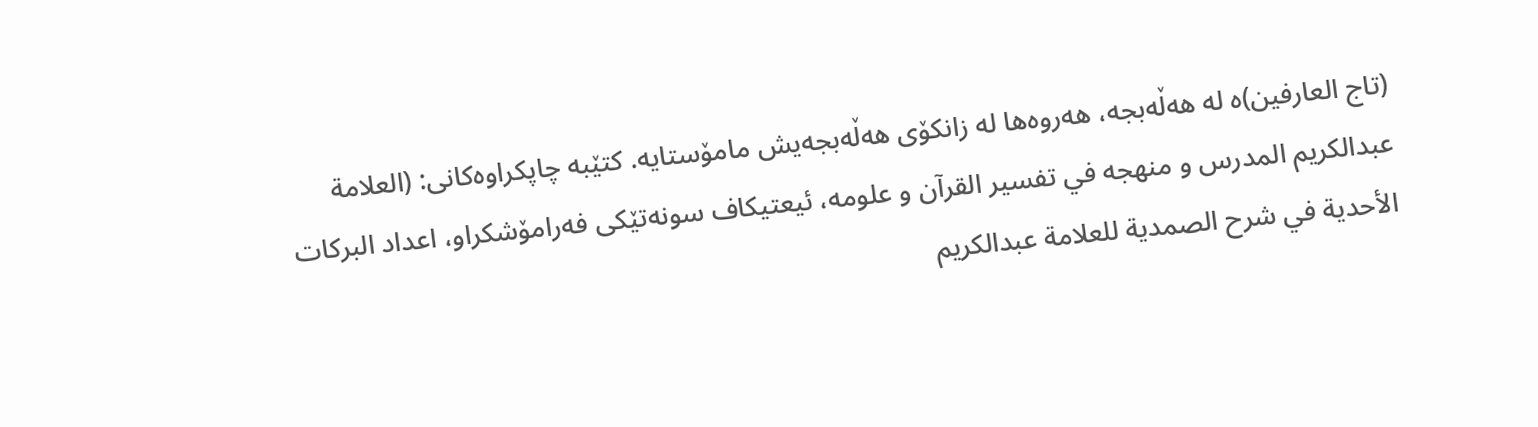(تاج العارفین)ە لە هەڵەبجە، هەروەها لە زانکۆی هەڵەبجەیش مامۆستایە. کتێبە چاپکراوەکانی: (العلامة عبدالکریم المدرس و منهجە في تفسیر القرآن و علومە، ئیعتیکاف سونەتێکی فەرامۆشکراو، اعداد البرکات الأحدیة في شرح الصمدیة للعلامة عبدالکریم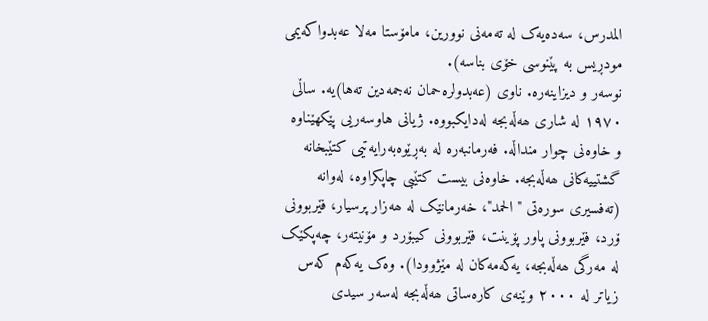المدرس، سەدەیەک لە تەمەنی نوورین، مامۆستا مەلا عەبدواکەیمی مودڕیس بە پێنوسی خۆی بناسە).
نوسەر و دیزاینەرە. ناوی (عەبدولرەحمان نەجمەدین تەها)یە. ساڵی ١٩٧٠ لە شاری ھەڵەبجە لەدایکبووە. ژیانی هاوسەریی پێکهێناوە و خاوەنی چوار منداڵە. فەرمانبەرە لە بەڕێوەبەرایەتیی کتێبخانە گشتییەکانی ھەڵەبجە. خاوەنی بیست کتێبی چاپکراوە، لەوانه (تەفسیری سورەتی "الحمد"، خەرمانێک لە ھەزار پرسیار، فێربوونی ۆرد، فێربوونی پاور پۆینت، فێربوونی کیبۆرد و مۆنیتەر، چەپکێک لە مەرگی ھەڵەبجە، یەکەمەکان لە مێژوودا). وەک یەکەم کەس زیاتر لە ٢٠٠٠ وێنەی کارەساتی ھەڵەبجە لەسەر سیدی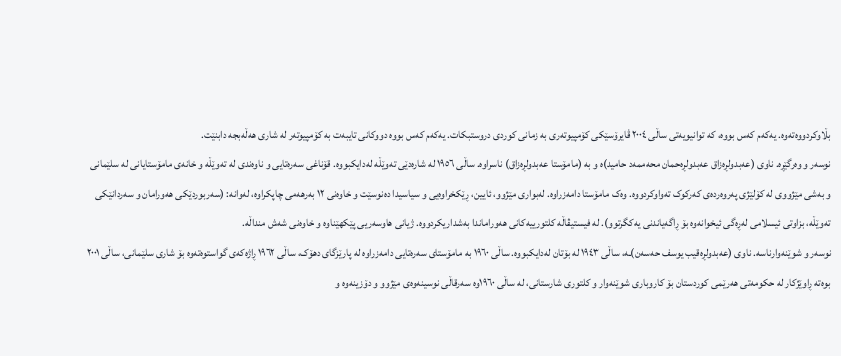بڵاوکردووەتەوە. یەکەم کەس بووە، کە توانیویەتی ساڵی ٢٠٠٤ ڤایرۆسێکی کۆمپیوتەری بە زمانی کوردی دروستبکات. یەکەم کەس بووە دووکانی تایبەت بە کۆمپیوتەر لە شاری ھەڵەبجە دابنێت.
نوسەر و وەرگێڕە. ناوی (عەبدولڕەزاق عەبدولڕەحمان محەممەد حامید)ە و بە (مامۆستا عەبدولڕەزاق) ناسراوە. ساڵی ١٩٥٦ لە شارەدێی تەوێڵە لەدایکبووە. قۆناغی سەرەتایی و ناوەندی لە تەوێڵە و خانەی مامۆستایانی لە سلێمانی و بەشی مێژووی لە کۆلێژی پەروەردەی کەرکوک تەواوکردووە. وەک مامۆستا دامەزراوە. لەبواری مێژوو، ئایین، ڕێکخراوەیی و سیاسیدا دەنوسێت و خاوەنی ١٢ بەرهەمی چاپکراوە، لەوانە: (سەربوردێکی هەورامان و سەردانێکی تەوێڵە، بزاوتی ئیسلامی لەڕەگی ئیخوانەوە بۆ ڕاگەیاندنی یەکگرتوو). لە فیستیڤاڵە کلتورییەکانی هەوراماندا بەشداریکردووە. ژیانی هاوسەریی پێکهێناوە و خاوەنی شەش منداڵە.
نوسەر و شوێنەوارناسە. ناوی (عەبدولڕەقیب یوسف حەسەن)ـە، ساڵی ١٩٤٣ لە بۆتان لەدایکبووە. ساڵی ١٩٦٠ بە مامۆستای سەرەتایی دامەزراوە لە پارێزگای دهۆک، ساڵی ١٩٦٢ ڕاژەکەی گواستوەتەوە بۆ شاری سلێمانی، ساڵی ٢٠٠١ بوەتە ڕاوێژکار لە حکومەتی هەرێمی کوردستان بۆ کاروباری شوێنەوار و کلتوری شارستانی، لە ساڵی ١٩٦٠وە سەرقاڵی نوسینەوەی مێژوو و دۆزینەوە و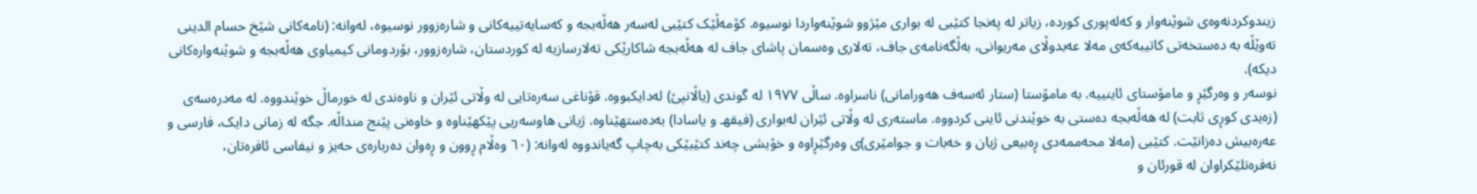زیندوکردنەوەی شوێنەوار و کەلەپوری کوردە، زیاتر لە پەنجا کتێبی لە بواری مێژوو شوێنەواردا نوسیوە. کۆمەڵێک کتێبی لەسەر هەڵەبجە و کەسایەتییەکانی و شارەزوور نوسیوە، لەوانە: (نامەکانی شێخ حسام الدینی تەوێڵە بە دەستخەتی کاتیبەکەی مەلا عەبدوڵای مەریوانی، بەڵگەنامەی جاف، تەلاری وەسمان پاشای جاف لە هەڵەبجە شاکارێکی تەلارسازیە لە کوردستان، شارەزوور، بۆردومانی کیمیاوی هەڵەبجە و شوێنەوارەکانی دیکە).
نوسەر و وەرگێڕ و مامۆستای ئاینییە. بە مامۆستا (ستار ئەسەف هەورامانی) ناسراوە. ساڵی ١٩٧٧ لە گوندی (یاڵانپێ) لەدایکبووە. قۆناغی سەرەتایی لە وڵاتی ئێران و ناوەندی لە خورماڵ خوێندووە. لە مەدرەسەی (زەیدی کوڕی ثابت) لە هەڵەبجە دەستی بە خوێندنی ئاینی کردووە. ماستەری لە وڵاتی ئێران لەبواری (فیقهـ و یاسادا) بەدەستهێناوە. ژیانی هاوسەریی پێکهێناوە و خاوەنی پێنج منداڵە. جگە لە زمانی دایک، فارسی و عەرەبیش دەزانێت. کتێبی (مەلا محەممەدی ڕەبیعی ژیان و خەبات و جوامێری)ی وەرگێڕاوە و خۆیشی چەند کتێبێکی بەچاپ گەیاندووە لەوانە: (٦٠ وەڵام ڕوون و ڕەوان دەربارەی حەیز و نیفاسی ئافرەتان، نەفرەتلێکراوان لە قورئان و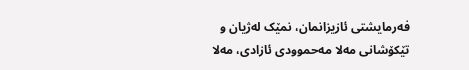فەرمایشتی ئازیزانمان، نمێک لەژیان و تێکۆشانی مەلا مەحموودی ئازادی، مەلا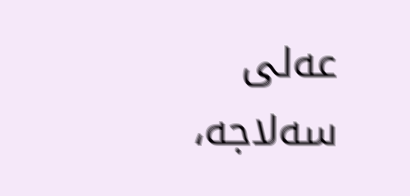عەلی سەلاجە،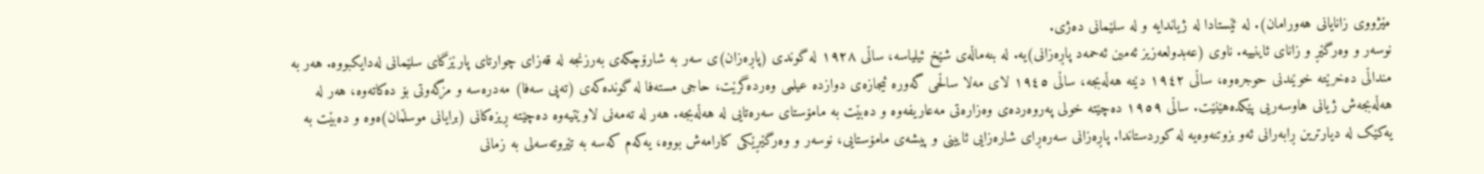مێژووی زانایانی هەورامان). لە ئێستادا لە ژیاندایە و لە سلێمانی دەژی.
نوسەر و وەرگێڕ و زانای ئاینییە. ناوی (عەبدولعەزیز ئەمین ئەحمەد پاڕەزانی)یە. لە بنەماڵەی شێخ ئیلیاسە، ساڵی ١٩٢٨ لە گوندی (پاڕەزان)ی سەر بە شارۆچکەی بەرزنجە لە قەزای چوارتای پارێزگای سلێمانی لەدایکبووه. هەر بە منداڵی دەخرێتە خوێندنی حوجرەوە، ساڵی ١٩٤٢ دێتە هەڵەبجە، ساڵی ١٩٤٥ لای مەلا ساڵحی گەورە ئیجازەی دوازدە عیلمی وەردەگرێت، حاجی مستەفا لە گوندەکەی (تەپی سەفا) مەدرەسە و مزگەوتی بۆ دەکاتەوە، هەر لە هەڵەبجەش ژیانی هاوسەریی پێکدەهێنێت. ساڵی ١٩٥٩ دەچێتە خولی پەروەردەی وەزارەتی مەعاریفەوە و دەبێت بە مامۆستای سەرەتایی لە هەڵەبجە. هەر لە تەمەنی لاوێتیەوە دەچێتە ڕیزەکانی (برایانی موسڵمان)ەوە و دەبێت بە یەکێک لە دیارترین ڕابەرانی ئەو بزوتنەوەیە لە کوردستاندا. پاڕەزانی سەرەڕای شارەزایی ئایینی و پیشەی مامۆستایی، نوسەر و وەرگێڕێکی کارامەش بووە، یەکەم کەسە بە تێروتەسەلی بە زمانی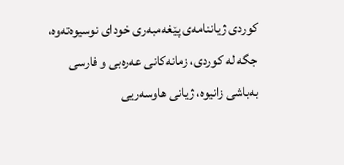کوردی ژیاننامەی پێغەمبەری خودای نوسیوەتەوە، جگە لە کوردی، زمانەکانی عەرەبی و فارسی بەباشی زانیوە، ژیانی هاوسەریی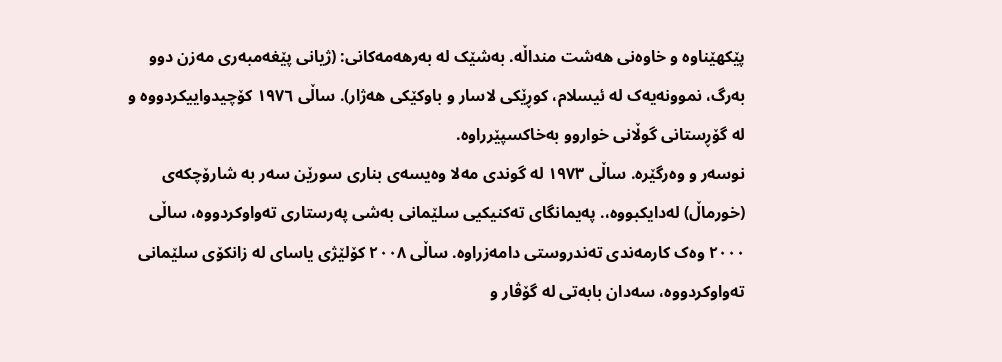پێکهێناوە و خاوەنی هەشت منداڵە. بەشێک لە بەرهەمەکانی: (ژیانی پێغەمبەری مەزن دوو بەرگ، نموونەیەک لە ئیسلام، کوڕێکی لاسار و باوکێکی هەژار). ساڵی ١٩٧٦ کۆچیدواییکردووە و لە گۆڕستانی گوڵانی خواروو بەخاکسپێرراوە.
نوسەر و وەرگێرە. ساڵی ١٩٧٣ لە گوندی مەلا وەیسەی بناری سورێن سەر بە شارۆچکەی (خورماڵ) لەدایکبووە،. پەیمانگای تەکنیکیی سلێمانی بەشی پەرستاری تەواوکردووە، ساڵی ٢٠٠٠ وەک کارمەندی تەندروستی دامەزراوە. ساڵی ٢٠٠٨ کۆلێژی یاسای لە زانکۆی سلێمانی تەواوکردووە، سەدان بابەتی لە گۆڤار و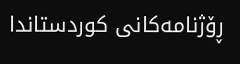ڕۆژنامەکانی کوردستاندا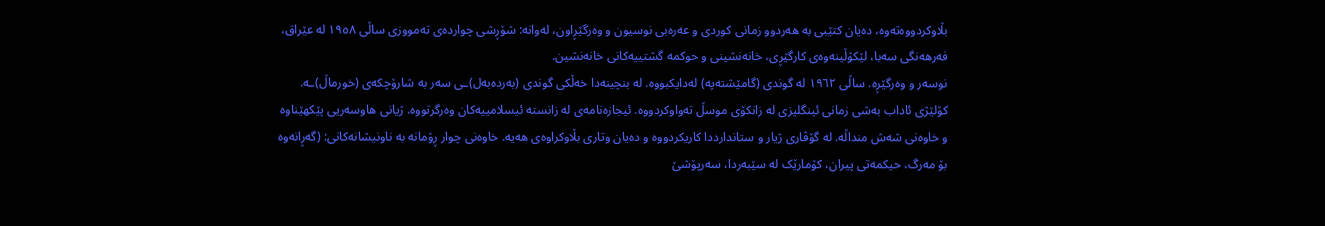بڵاوکردووەتەوە، دەیان کتێبی بە هەردوو زمانی کوردی و عەرەبی نوسیون و وەرگێڕاون، لەوانە: شۆڕشی چواردەی تەمووزی ساڵی ١٩٥٨ لە عێراق، فەرهەنگی سەبا، لێکۆڵینەوەی کارگێڕی، خانەنشینی و حوکمە گشتییەکانی خانەنشین.
نوسەر و وەرگێڕە. ساڵى ١٩٦٢ لە گوندى (گامێشتەپه) لەدایکبووە. لە بنچينەدا خەڵکى گوندى (بەردەبەل)ـی سەر بە شارۆچکەی (خورماڵ)ـە. کۆلێژى ئاداب بەشى زمانى ئينگليزى لە زانکۆى موسڵ تەواوکردووه. ئيجازەنامەى لە زانستە ئيسلامييەکان وەرگرتووە. ژیانی هاوسەریی پێکهێناوە و خاوەنى شەش منداڵە. لە گۆڤارى ژيار و ستاندارددا کاریکردووە و دەيان وتارى بڵاوکراوەی هەیە. خاوەنى چوار ڕۆمانە بە ناونیشانەکانى: (گەڕانەوە بۆ مەرگ، حيکمەتى پيران، کۆمارێک لە سێبەردا، سەرپۆشێ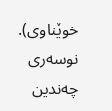خوێناوى). نوسەری چەندين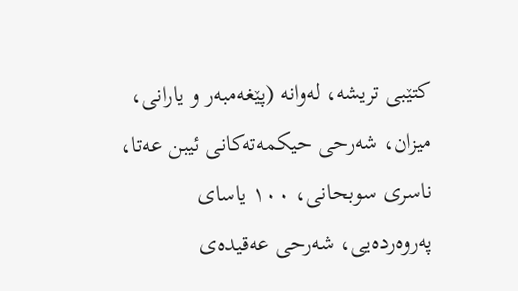کتێبى تریشە، لەوانە (پێغەمبەر و يارانى، ميزان، شەرحى حيکمەتەکانى ئيبن عەتا، ناسرى سوبحانى، ١٠٠ ياساى پەروەردەيى، شەرحى عەقيدەى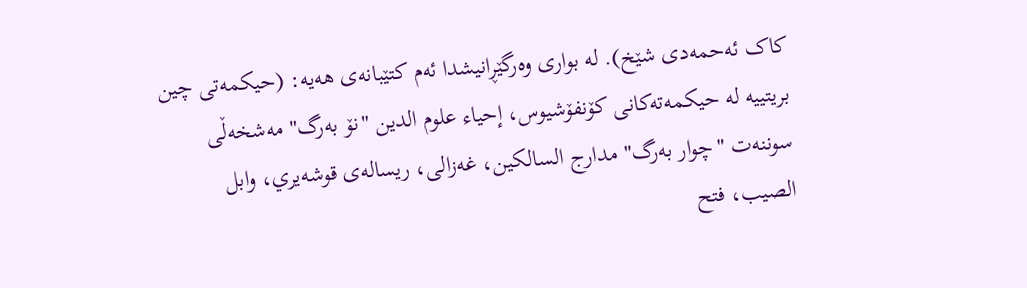کاک ئەحمەدى شێخ). لە بواری وەرگێڕانیشدا ئەم کتێبانەی هەیه: (حيکمەتى چين بريتييە لە حيکمەتەکانى کۆنفۆشيوس، إحياء علوم الدين "نۆ بەرگ" مەشخەڵى سوننەت "چوار بەرگ" مدارج السالکين، غەزالى، ريسالەى قوشەيري، وابل الصيب، فتح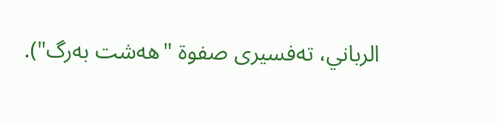الرباني، تەفسيرى صفوة "هەشت بەرگ").